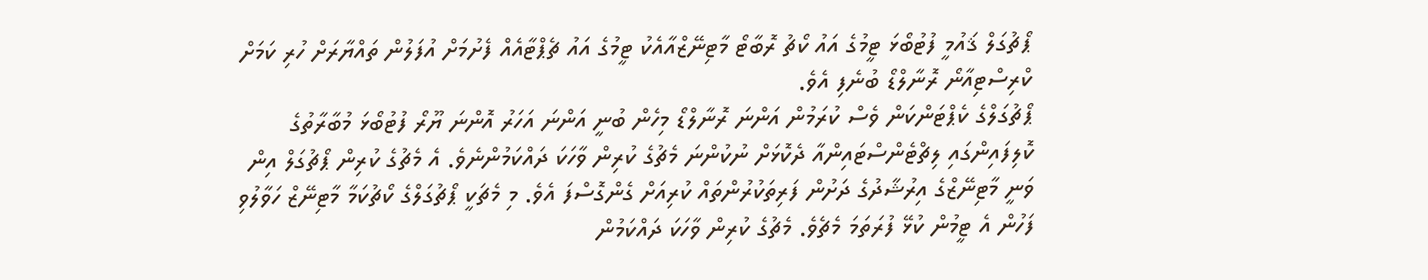ޕޯޗުގަލް ޤައުމީ ފުޓުބޯޅަ ޓީމުގެ އައު ކޯޗު ރޮބާޓޯ މާޓިނޭޒްއާއެކު ޓީމުގެ އައު ޗެޕްޓާއެއް ފެށުމަށް އުފަލުން ތައްޔާރަށް ހުރި ކަމަށް ކްރިސްޓިއާނޯ ރޮނާލްޑޯ ބުނެފި އެވެ.
ޕޯޗުގަލްގެ ކެޕްޓަންކަން ވެސް ކުރަމުން އަންނަ ރޮނާލްޑޯ މިހެން ބުނީ އަންނަ އަހަރު އޮންނަ ޔޫރޯ ފުޓުބޯޅަ މުބާރާތުގެ ކޮލިފައިންގައި ލިޗްޓެންސްޓައިންއާ ދެކޮޅަށް ނުކުންނަ މެޗުގެ ކުރިން ވާހަކަ ދައްކަމުންނެވެ. އެ މެޗުގެ ކުރިން ޕޯޗުގަލް އިން ވަނީ މާޓިނޭޒްގެ އިރުޝާދުގެ ދަށުން ފަރިތަކުރުންތައް ކުރިއަށް ގެންގޮސްފަ އެވެ. މި މެޗަކީ ޕޯޗުގަލްގެ ކޯޗުކަމާ މާޓިނޭޒް ހަވާލުވި ފަހުން އެ ޓީމުން ކުޅޭ ފުރަތަމަ މެޗެވެ. މެޗުގެ ކުރިން ވާހަކަ ދައްކަމުން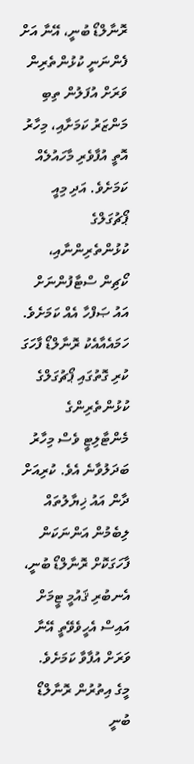ރޮނާލްޑޯ ބުނީ، އޭނާ އަށް ފެންނަނީ ކުޅުންތެރިން ވަރަށް އުފަލުން ތިބި މަންޒަރު ކަމަށާއި، މިހާރު އޮތީ އުފާވެރި މާހައުލެއް ކަމަށެވެ. އަދި މިއީ ޕޯޗުގަލްގެ ކުޅުންތެރިންނާއި، ކޯޗިން ސްޓާފުންނަށް އައު ޞަފްހާ އެއް ކަމަށެވެ. ހަމައެއާއެކު ރޮނާލްޑޯ ފާހަގަ ކުރި ގޮތުގައި ޕޯޗުގަލްގެ ކުޅުންތެރިންގެ މެންޓާލިޓީ ވެސް މިހާރު ބަދަލުވާނެ އެވެ. ކުރިއަށް ދާން އައު ޚިޔާލުތައް ލިބެމުން އަންނަކަން ފާހަގަކޮށް ރޮނާލްޑޯ ބުނީ، އެނބުރި ޤައުމީ ޓީމަށް އައިސް އެހީވެވޭތީ އޭނާ ވަރަށް އުފާވާ ކަމަށެވެ.
މީގެ އިތުރުން ރޮނާލްޑޯ ބުނީ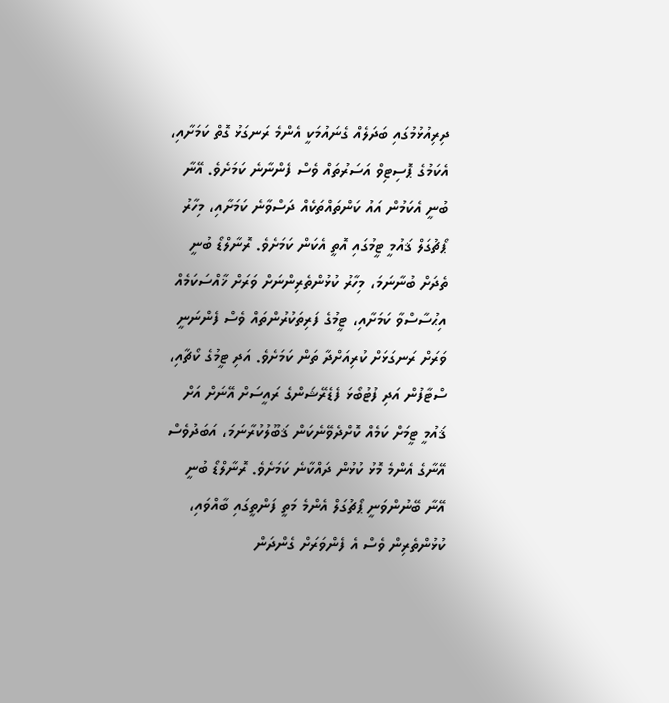ދިރިއުޅުމުގައި ބަދަލެއް ގެނައުމަކީ އެންމެ ރަނގަޅު ގޮތް ކަމަށާއި، އެކަމުގެ ޕޮސިޓިވް އަސަރުތައް ވެސް ފެންނާނެ ކަމަށެވެ. އޭނާ ބުނީ އެކަމުން އައު ކަންތައްތަކެއް ދަސްވާނެ ކަމަށާއި، މިހާރު ޕޯޗުގަލް ޤައުމީ ޓީމުގައި އޮތީ އެކަން ކަމަށެވެ. ރޮނާލްޑޯ ބުނީ ތެދަށް ބުނާނަމަ، މިހާރު ކުޅުންތެރިންނަށް ވަރަށް ޚާއްސަކަމެއް އިޙުސާސްވާ ކަމަށާއި، ޓީމުގެ ފަރިތަކުރުންތައް ވެސް ފެންނަނީ ވަރަށް ރަނގަޅަށް ކުރިއަށްދާ ތަން ކަމަށެވެ. އަދި ޓީމުގެ ކޯޗާއި، ސްޓާފުން އަދި ފުޓުބޯޅަ ފެޑެރޭޝަންގެ ރައީސަށް އޭނަށް އަށް ޤައުމީ ޓީމަށް ކަމެއް ކޮށްދެވޭނެކަން ޤަބޫލުކުރާނަމަ، އަބަދުވެސް އޭނާގެ އެންމެ މޮޅު ކުޅުން ދައްކާނެ ކަމަށެވެ. ރޮނާލްޑޯ ބުނީ އޭނާ ބޭނުންވަނީ ޕޯޗުގަލް އެންމެ މަތީ ފަންތީގައި ބާއްވައި، ކުޅުންތެރިން ވެސް އެ ފެންވަރަށް ގެންދަން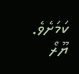ކަމަށެވެ.
ޔޫރޯ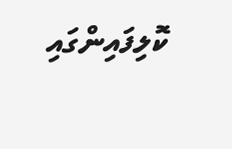ކޮލިފައިންގައި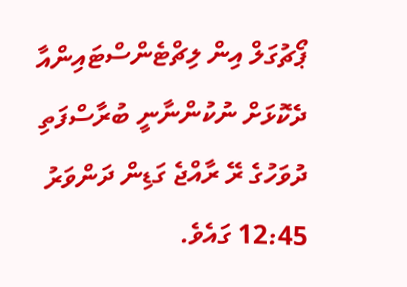ޕޯޗުގަލް އިން ލިޗްޓެންސްޓައިންއާ ދެކޮޅަށް ނުކުންނާނީ ބުރާސްފަތި ދުވަހުގެ ރޭ ރާއްޖެ ގަޑިން ދަންވަރު 12:45 ގައެވެ.